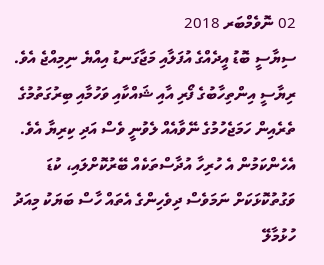02 ނޮވެމްބަރ 2018
ސިޔާސީ ބޮޑު އީދެއްގެ އުފަލާއި މަޖާގަނޑު އިއްޔެ ނިމިއްޖެ އެވެ. ރިޔާސީ އިންތިހާބުގެ ފޯރި އާއި ޝައްކާއި ވަހުމާއި ބިރުގަތުމުގެ ތެރެއިން ހަމަޖެހުމުގެ ނޭވާއެއް ލެވުނީ ވެސް އަދި ކިރިޔާ އެވެ. އެހެންކަމުން އެ ހުރިހާ އުދާސްތަކެއް ބޭރުކޮށްލައި، ކުޑަ ވަގުތުކޮޅަކަށް ނަމަވެސް ދިވެހިންގެ އެތައް ހާސް ބަޔަކު މިއަދު ހުޅުމާލޭ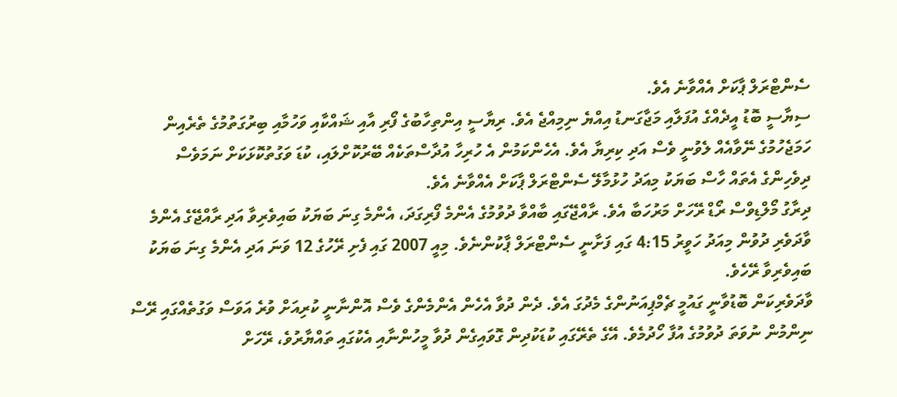ސެންޓްރަލް ޕާކަށް އެއްވާނެ އެވެ.
ސިޔާސީ ބޮޑު އީދެއްގެ އުފަލާއި މަޖާގަނޑު އިއްޔެ ނިމިއްޖެ އެވެ. ރިޔާސީ އިންތިހާބުގެ ފޯރި އާއި ޝައްކާއި ވަހުމާއި ބިރުގަތުމުގެ ތެރެއިން ހަމަޖެހުމުގެ ނޭވާއެއް ލެވުނީ ވެސް އަދި ކިރިޔާ އެވެ. އެހެންކަމުން އެ ހުރިހާ އުދާސްތަކެއް ބޭރުކޮށްލައި، ކުޑަ ވަގުތުކޮޅަކަށް ނަމަވެސް ދިވެހިންގެ އެތައް ހާސް ބަޔަކު މިއަދު ހުޅުމާލޭ ސެންޓްރަލް ޕާކަށް އެއްވާނެ އެވެ.
ދިރާގު މޯލްޑިވްސް ރޯޑް ރޭހަށް މަރުހަބާ އެވެ. ރާއްޖޭގައި ބާއްވާ ދުވުމުގެ އެންމެ ފޯރިގަދަ، އެންމެ ގިނަ ބަޔަކު ބައިވެރިވާ އަދި ރާއްޖޭގެ އެންމެ ވާދަވެރި ދުވުން މިއަދު ހަވީރު 4:15 ގައި ފަށާނީ ސެންޓްރަލް ޕާކުންނެވެ. މިއީ 2007 ގައި ފެށި ރޭހުގެ 12 ވަނަ އަދި އެންމެ ގިނަ ބަޔަކު ބައިވެރިވާ ރޭހެވެ.
ވާދަވެރިކަން ބޮޑުވާނީ ގައުމީ ޗެމްޕިއަނުންގެ މެދުގަ އެވެ. ދެން ދުވާ އެހެން އެންމެންގެ ވެސް އޮންނާނީ ކުރިއަށް ވުރެ އަވަސް ވަގުތެއްގައި ރޭސް ނިންމުން ނުވަތަ ދުވުމުގެ އުފާ ހޯދުމެވެ. އޭގެ ތެރޭގައި ކުޑަކުދިން ގޮވައިގެން ދުވާ މީހުންނާއި އެކުގައި ތައްޔާރުވެ، ރޭހަށް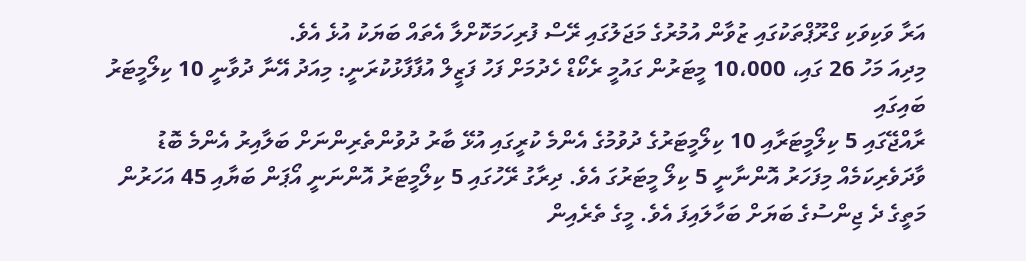އަރާ ވަކިވަކި ގްރޫޕްތަކުގައި ޒުވާން އުމުރުގެ މަޖަލުގައި ރޭސް ފުރިހަމަކޮށްލާ އެތައް ބަޔަކު އުޅެ އެވެ.
މިދިއަ މަހު 26 ގައި، 10،000 މީޓަރުން ގައުމީ ރެކޯޑް ހެދުމަށް ފަހު ފަޒީލް އުފާފާޅުކުރަނީ: މިއަދު އޭނާ ދުވާނީ 10 ކިލޯމީޓަރު ބައިގައި
ރާއްޖޭގައި 5 ކިލޯމީޓަރާއި 10 ކިލޯމީޓަރުގެ ދުވުމުގެ އެންމެ ކުރީގައި އުޅޭ ބާރު ދުވުންތެރިންނަށް ބަލާއިރު އެންމެ ބޮޑު ވާދަވެރިކަމެއް މިފަހަރު އޮންނާނީ 5 ކިލޯ މީޓަރުގަ އެވެ. ދިރާގު ރޭހުގައި 5 ކިލޯމީޓަރު އޮންނަނީ އޯޕަން ބަޔާއި 45 އަހަރުން މަތީގެ ދެ ޖިންސުގެ ބަޔަށް ބަހާލައިފަ އެވެ. މީގެ ތެރެއިން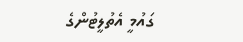ގައުމީ އެތުލީޓުންގެ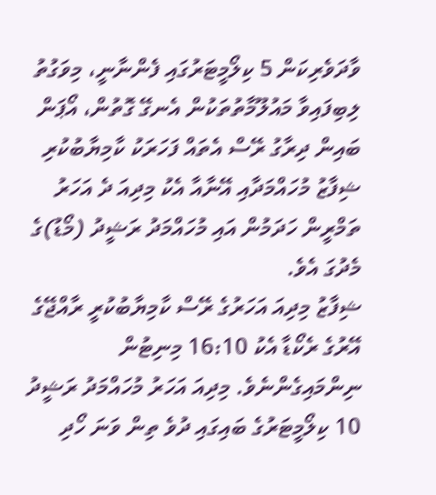ވާދަވެރިކަން 5 ކިލޯމީޓަރުގައި ފެންނާނީ، މިވަގުތު ލިބިފައިވާ މައުލޫމާތުތަކުން އެނގޭ ގޮތުން، އޯޕަން ބައިން ދިރާގު ރޭސް އެތައް ފަހަރަކު ކާމިޔާބުކުރި ޝިފާޒު މުހައްމަދާއި އޭނާއާ އެކު މިދިއަ ދެ އަހަރު ތަމްރީން ހަދަމުން އައި މުހައްމަދު ރަޝީދު (މޯޑު)ގެ މެދުގަ އެވެ.
ޝިފާޒު މިދިއަ އަހަރުގެ ރޭސް ކާމިޔާބުކުރީ ރާއްޖޭގެ އޭރުގެ ރެކޯޑާ އެކު 16:10 މިނިޓުން ނިންމައިގެންނެވެ. މިދިއަ އަހަރު މުހައްމަދު ރަޝީދު 10 ކިލޯމީޓަރުގެ ބައިގައި ދުވެ ތިން ވަނަ ހޯދި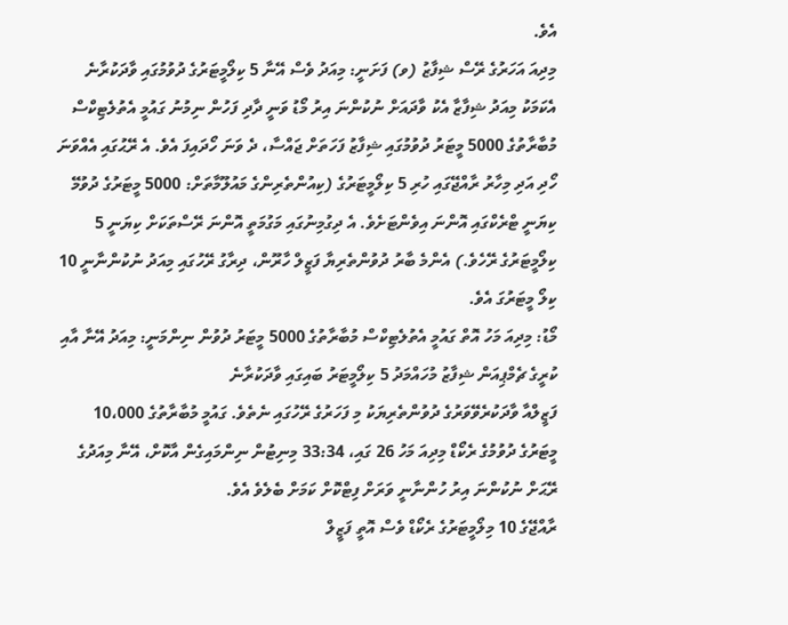އެވެ.
މިދިއަ އަހަރުގެ ރޭސް ޝިފާޒު (ވ) ފަށަނީ: މިއަދު ވެސް އޭނާ 5 ކިލޯމީޓަރުގެ ދުވުމުގައި ވާދަކުރާނެ
އެކަމަކު މިއަދު ޝިފާޒާ އެކު ވާދައަށް ނުކުންނަ އިރު މޯޑު ވަނީ ދާދި ފަހުން ނިމުނު ގައުމީ އެތުލެޓިކްސް މުބާރާތުގެ 5000 މީޓަރު ދުވުމުގައި ޝިފާޒު ފަހަތަށް ޖައްސާ، ދެ ވަނަ ހޯދައިފަ އެވެ. އެ ރޭޙުގައި އެއްވަނަ ހޯދި އަދި މިހާރު ރާއްޖޭގައި ހުރި 5 ކިލޯމީޓަރުގެ (ކިއުންތެރިންގެ މައުލޫމާތަށް: 5000 މީޓަރުގެ ދުވުމޭ ކިޔަނީ ޓްރެކްގައި އޮންނަ އިވެންޓަށެވެ. އެ ދިގުމިނުގައި މަގުމަތީ އޮންނަ ރޭސްތަކަށް ކިޔަނީ 5 ކިލޯމީޓަރުގެ ރޭހެވެ.) އެންމެ ބާރު ދުވުންތެރިޔާ ފަޒީލް ހާރޫން، ދިރާގު ރޭހުގައި މިއަދު ނުކުންނާނީ 10 ކިލޯ މީޓަރުގަ އެވެ.
މޯޑު: މިދިއަ މަހު އޮތް ގައުމީ އެތުލެޓިކްސް މުބާރާތުގެ 5000 މީޓަރު ދުވުން ނިންމަނީ: މިއަދު އޭނާ އާއި ކުރީގެ ޗެމްޕިއަން ޝިފާޒު މުހައްމަދު 5 ކިލޯމީޓަރު ބައިގައި ވާދަކުރާނެ
ފަޒީލްއާ ވާދަކުރެވޭވަރުގެ ދުވުންތެރިޔަކު މި ފަހަރުގެ ރޭހުގައި ނެތެވެ. ގައުމީ މުބާރާތުގެ 10،000 މީޓަރުގެ ދުވުމުގެ ރެކޯޑް މިދިއަ މަހު 26 ގައި، 33:34 މިނިޓުން ނިންމައިގެން އާކޮށް، އޭނާ މިއަދުގެ ރޭޙަށް ނުކުންނަ އިރު ހުންނާނީ ވަރަށް ފިޓްކޮށް ކަމަށް ބެލެވެ އެވެ.
ރާއްޖޭގެ 10 މިލޯމީޓަރުގެ ރެކޯޑް ވެސް އޮތީ ފަޒީލް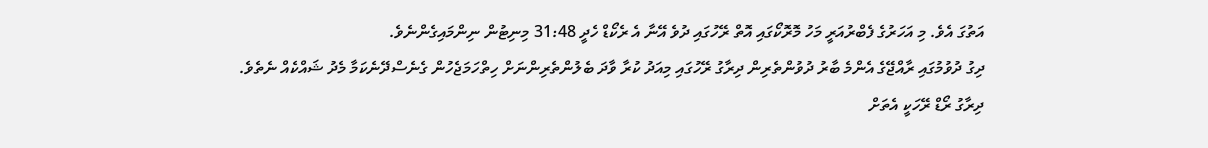އަތުގަ އެވެ. މި އަހަރުގެ ފެބްރުއަރީ މަހު މޮރޮކޯގައި އޮތް ރޭހުގައި ދުވެ އޭނާ އެ ރެކޯޑް ހެދީ 31:48 މިނިޓުން ނިންމައިގެންނެވެ.
ދިގު ދުވުމުގައި ރާއްޖޭގެ އެންމެ ބާރު ދުވުންތެރިން ދިރާގު ރޭހުގައި މިއަދު ކުރާ ވާދަ ބެލުންތެރިންނަށް ހިތްހަމަޖެހުން ގެނެސްދޭނެކަމާ މެދު ޝައްކެއް ނެތެވެ.
ދިރާގު ރޯޑް ރޭހަކީ އެތަށް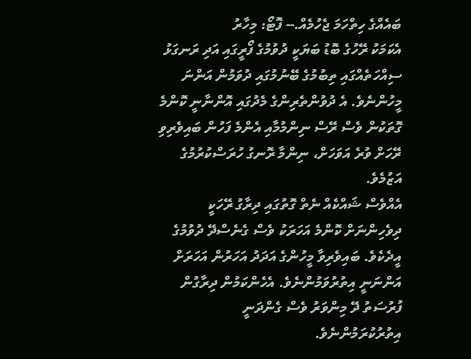ބައެއްގެ ހިތްހަމަ ޖެހުމެއް.-- ފޮޓޯ: މިހާރު
އެކަމަކު ރޭހުގެ ބޮޑު ބަޔަކީ ދުވުމުގެ ފޯރީގައި އަދި ރަނގަޅު ސިއްހަތެއްގައި ތިބުމުގެ ބޭނުމުގައި ދުވަމުން އަންނަ މީހުންނެވެ. އެ ދުވުންތެރިންގެ މެދުގައި އޮންނާނީ ކޮންމެ ގޮތަކުން ވެސް ރޭސް ނިންމުމާއި އެންމެ ފަހުން ބައިވެރިވި ރޭހަށް ވުރެ އަވަހަށް، ނިންމާ ރޮނގު ހުރަސްކުރުމުގެ އަޒުމެވެ.
އެއްވެސް ޝައްކެއް ނެތް ގޮތުގައި ދިރާގު ރޭހަކީ ދިވެހިންނަށް ކޮންމެ އަހަރަކު ވެސް ގެނެސްދޭ ދުވުމުގެ އީދެކެވެ. ބައިވެރިވާ މީހުންގެ އަދަދު އަހަރުން އަހަރަށް އަންނަނީ އިތުރުވަމުންނެވެ. އެހެންކަމުން ދިރާގުން ފުރުސަތު ދޭ މިންވަރު ވެސް ގެންދަނީ އިތުރުކުރަމުންނެވެ.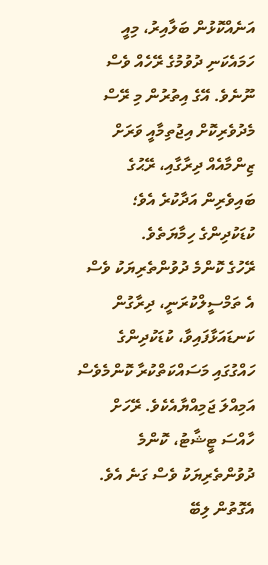އަނެއްކޮޅުން ބަލާއިރު، މިއީ ހަމައެކަނި ދުވުމުގެ ރޭހެއް ވެސް ނޫނެވެ. އޭގެ އިތުރުން މި ރޭސް މެދުވެރިކޮށް އިޖުތިމާއީ ވަރަށް ޒިންމާއެއް ދިރާގާއި، ރޭޙުގެ ބައިވެރިން އަދާކުރެ އެވެ؛ ކުޑަކުދިންގެ ހިމާޔަތެވެ.
ރޭހުގެ ކޮންމެ ދުވުންތެރިޔަކު ވެސް އެ ތަމްސީލްކުރަނީ، ދިރާގުން ކަނޑައަޅާފައިވާ، ކުޑަކުދިންގެ ހައްގުގައި މަސައްކަތްކުރާ ކޮންމެވެސް އަމިއްލަ ޖަމިއްޔާއެކެވެ. ރޭހަށް ހާއްސަ ޓީޝާޓު، ކޮންމެ ދުވުންތެރިޔަކު ވެސް ގަނެ އެވެ. އެގޮތުން ލިބޭ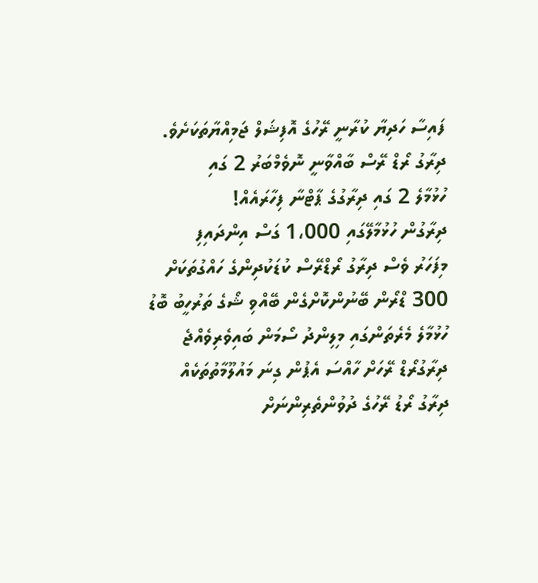ފައިސާ ހަދިޔާ ކުރާނީ ރޭހުގެ އޮފިޝަލް ޖަމިއްޔާތަކަށެވެ.
ދިރާގު ރޯޑް ރޭސް ބާއްވާނީ ނޮވެމްބަރު 2 ގައި
ހުޅުމާލެ 2 ގައި ދިރާގުގެ ޕާޓްނާ ފިހާރައެއް!
ދިރާގުން ހުޅުމާލޭގައި 1،000 ގަސް އިންދައިފި
މިފަހަރު ވެސް ދިރާގު ރޯޑްރޭސް ކުޑަކުދިންގެ ހައްގުތަކަށް
300 ޑްރޯން ބޭނުންކޮށްގެން ބޭއްވި ޝޯގެ ތަރުހީބު ބޮޑު
ހުޅުމާލެ މެރެތަންގައި މިލިންދު ސޯމަން ބައިވެރިވެއްޖެ
ދިރާގުރޯޑް ރޭހަށް ހާއްސަ އެޕުން ގިނަ މައުލޫމާތުތަކެއް
ދިރާގު ރޯޑު ރޭހުގެ ދުވުންތެރިންނަށް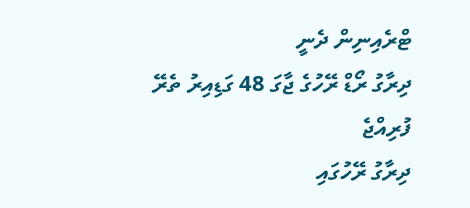ޓްރެއިނިން ދެނީ
ދިރާގު ރޯޑް ރޭހުގެ ޖާގަ 48 ގަޑިއިރު ތެރޭ ފުރިއްޖެ
ދިރާގު ރޭހުގައި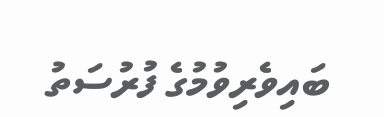ބައިވެރިވުމުގެ ފުރުސަތު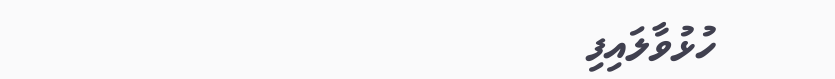ހުޅުވާލައިފި